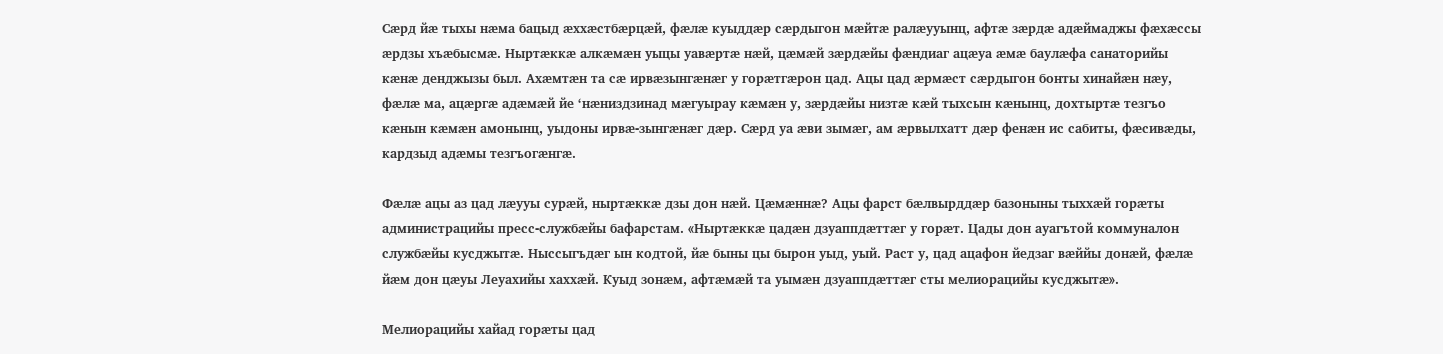Сæрд йæ тыхы нæма бацыд æххæстбæрцæй, фæлæ куыддæр сæрдыгон мæйтæ ралæууынц, афтæ зæрдæ адæймаджы фæхæссы æрдзы хъæбысмæ. Ныртæккæ алкæмæн уыцы уавæртæ нæй, цæмæй зæрдæйы фæндиаг ацæуа æмæ баулæфа санаторийы кæнæ денджызы был. Ахæмтæн та сæ ирвæзынгæнæг у горæтгæрон цад. Ацы цад æрмæст сæрдыгон бонты хинайæн нæу, фæлæ ма, ацæргæ адæмæй йе ‘нæниздзинад мæгуырау кæмæн у, зæрдæйы низтæ кæй тыхсын кæнынц, дохтыртæ тезгъо кæнын кæмæн амонынц, уыдоны ирвæ-зынгæнæг дæр. Сæрд уа æви зымæг, ам æрвылхатт дæр фенæн ис сабиты, фæсивæды, кардзыд адæмы тезгъогæнгæ.

Фæлæ ацы аз цад лæууы сурæй, ныртæккæ дзы дон нæй. Цæмæннæ? Ацы фарст бæлвырддæр базоныны тыххæй горæты администрацийы пресс-службæйы бафарстам. «Ныртæккæ цадæн дзуаппдæттæг у горæт. Цады дон ауагътой коммуналон службæйы кусджытæ. Ныссыгъдæг ын кодтой, йæ быны цы бырон уыд, уый. Раст у, цад ацафон йедзаг вæййы донæй, фæлæ йæм дон цæуы Леуахийы хаххæй. Куыд зонæм, афтæмæй та уымæн дзуаппдæттæг сты мелиорацийы кусджытæ».

Мелиорацийы хайад горæты цад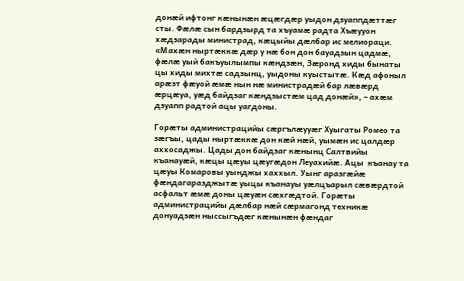донæй ифтонг кæнынæн æцæгдæр уыдон дзуаппдæттæг сты. Фæлæ сын бардзырд та хъуамæ радта Хъæууон хæдзарады министрад, кæцыйы дæлбар ис мелиораци. «Махæн ныртæккæ дæр у нæ бон дон бауадзын цадмæ, фæлæ уый бакъуылымпы кæндзæн, Зæронд хиды бынаты цы хиды михтæ садзынц, уыдоны куыстытæ. Кæд афоныл арæзт фæуой æмæ нын нæ министрадæй бар лæвæрд æрцæуа, уæд байдзаг кæндзыстæм цад донæй», – ахæм дзуапп радтой ацы уагдоны.

Горæты администрацийы сæргълæууæг Хуыгаты Ромео та зæгъы, цады ныртæккæ дон кæй нæй, уымæн ис цалдæр аххосаджы. Цады дон байдзаг кæнынц Салтвийы къанауæй, кæцы цæуы цæугæдон Леуахийæ. Ацы  къанау та цæуы Комаровы уынджы хаххыл. Уынг аразгæйæ фæндагаразджытæ уыцы къанауы уæлцъарыл сæвæрдтой асфальт æмæ доны цæуæн сæхгæдтой. Горæты администрацийы дæлбар нæй сæрмагонд техникæ донуадзæн ныссыгъдæг кæнынæн фæндаг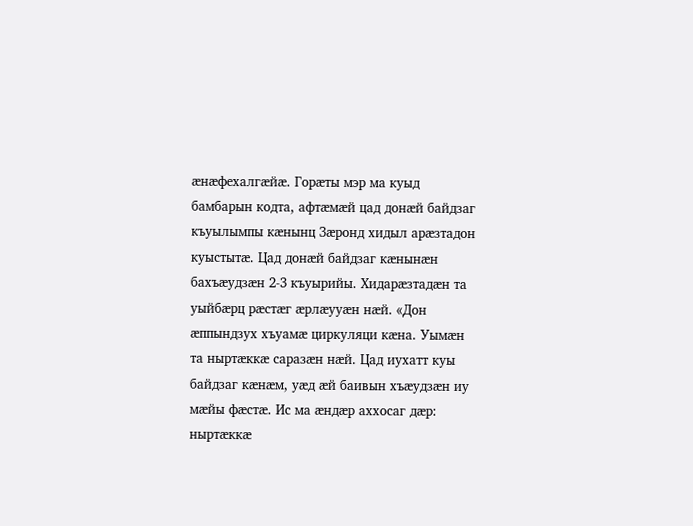æнæфехалгæйæ. Горæты мэр ма куыд бамбарын кодта, афтæмæй цад донæй байдзаг къуылымпы кæнынц Зæронд хидыл арæзтадон куыстытæ. Цад донæй байдзаг кæнынæн бахъæудзæн 2-3 къуырийы. Хидарæзтадæн та уыйбæрц рæстæг æрлæууæн нæй. «Дон æппындзух хъуамæ циркуляци кæна. Уымæн та ныртæккæ саразæн нæй. Цад иухатт куы байдзаг кæнæм, уæд æй баивын хъæудзæн иу мæйы фæстæ. Ис ма æндæр аххосаг дæр: ныртæккæ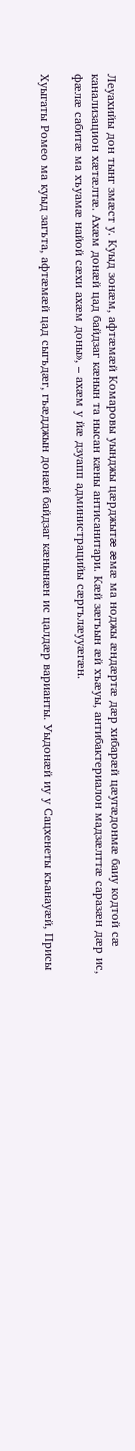Леуахийы дон тынг змæст у. Куыд зонæм, афтæмæй Комаровы уынджы цæрджытæ æмæ ма ноджы æндæртæ дæр хибарæй цæугæдонмæ баиу кодтой сæ канализацион хæтæлтæ. Ахæм донæй цад байдзаг кæнын та нысан кæны антисанитари. Кæй зæгъын æй хъæуы, антибактериалон мадзæлттæ саразæн дæр ис, фæлæ сабитæ ма хъуамæ найой сæхи ахæм доны», – ахæм у йæ дзуапп администрацийы сæргълæууæгæн.

Хуыгаты Ромео ма куыд загъта, афтæмæй цад сыгъдæг, гъæдджын донæй байдзаг кæнынæн ис цалдæр варианты. Уыдонæй иу у Сацхенеты къанауæй, Присы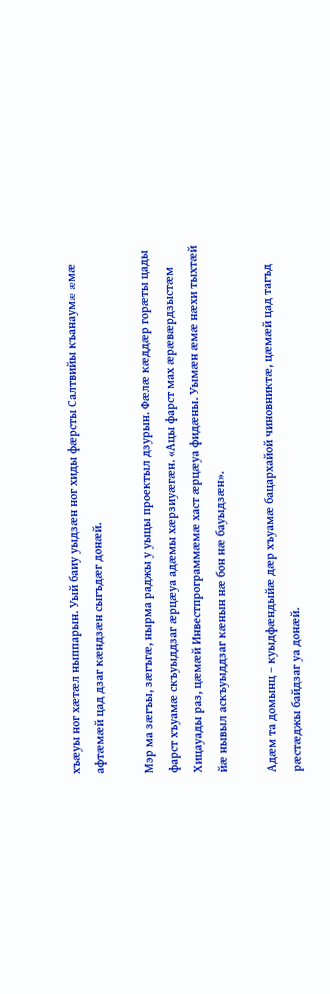хъæуы ног хæтæл ныппарын. Уый баиу уыдзæн ног хиды фæрсты Салтвийы къанаумæ æмæ афтæмæй цад дзаг кæндзæн сыгъдæг донæй.

Мэр ма зæгъы, зæгъгæ, нырма раджы у уыцы проектыл дзурын. Фæлæ кæддæр горæты цады фарст хъуамæ скъуыддзаг æрцæуа адæмы хæрзиуæгæн. «Ацы фарст мах æрæвæрдзыстæм Хицауады раз, цæмæй Инвестпрограммæмæ хаст æрцæуа фидæны. Уымæн æмæ нæхи тыхтæй йæ нывыл аскъуыддзаг кæнын нæ бон нæ бауыдзæн».

Адæм та домынц – куыдфæндыйæ дæр хъуамæ бацархайой чиновниктæ, цæмæй цад тагъд рæстæджы байдзаг уа донæй.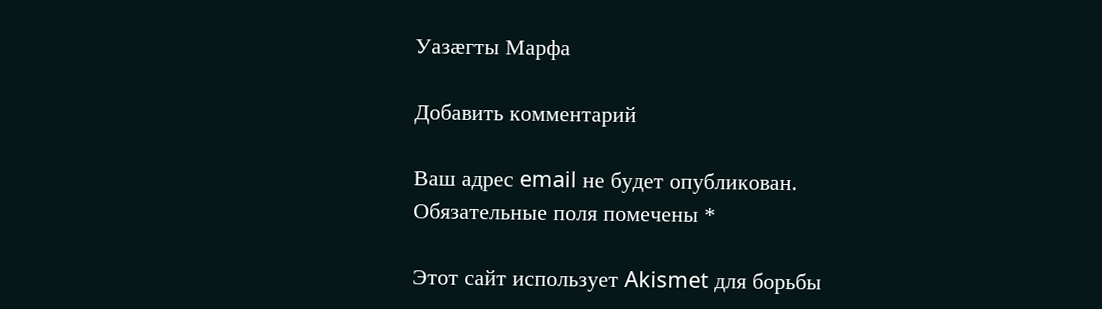Уазæгты Марфа

Добавить комментарий

Ваш адрес email не будет опубликован. Обязательные поля помечены *

Этот сайт использует Akismet для борьбы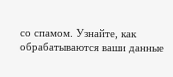со спамом. Узнайте, как обрабатываются ваши данные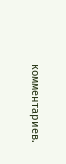комментариев.